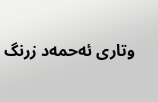وتاری ئه‌حمه‌د زرنگ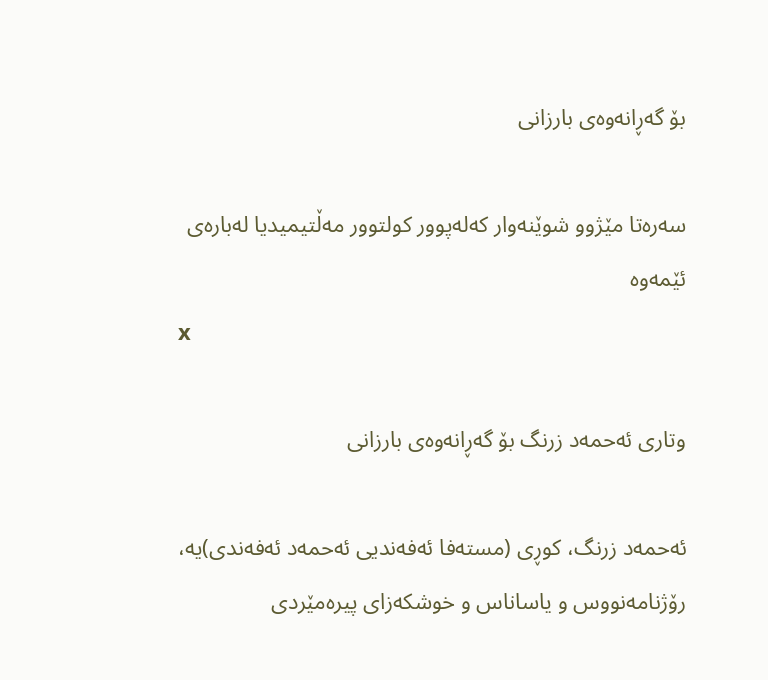بۆ گەڕانەوەی بارزانی

سه‌ره‌تا مێژوو شوێنه‌وار كه‌له‌پوور كولتوور مه‌ڵتیمیدیا له‌باره‌ی ئێمه‌وه‌
x

وتاری ئه‌حمه‌د زرنگ بۆ گەڕانەوەی بارزانی

ئه‌حمه‌د زرنگ، كوڕى (مسته‌فا ئه‌فه‌ندیی ئه‌حمه‌د ئه‌فه‌ندی)یه‌، رۆژنامه‌نووس و یاساناس و خوشكه‌زاى پیره‌مێردى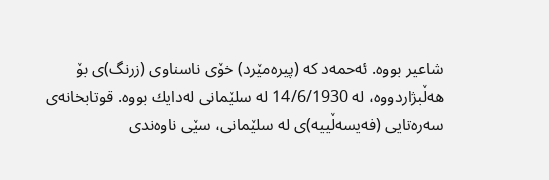شاعیر بووه‌. ئه‌حمه‌د كه‌ (پیره‌مێرد) خۆی ناسناوی (زرنگ)ی بۆ هه‌ڵبژاردووه‌، له‌ 14/6/1930 له‌ سلێمانی له‌دایك بووه‌. قوتابخانه‌ی سه‌ره‌تایی (فه‌یسه‌ڵییه‌)ی له‌ سلێمانی، سێی ناوه‌ندی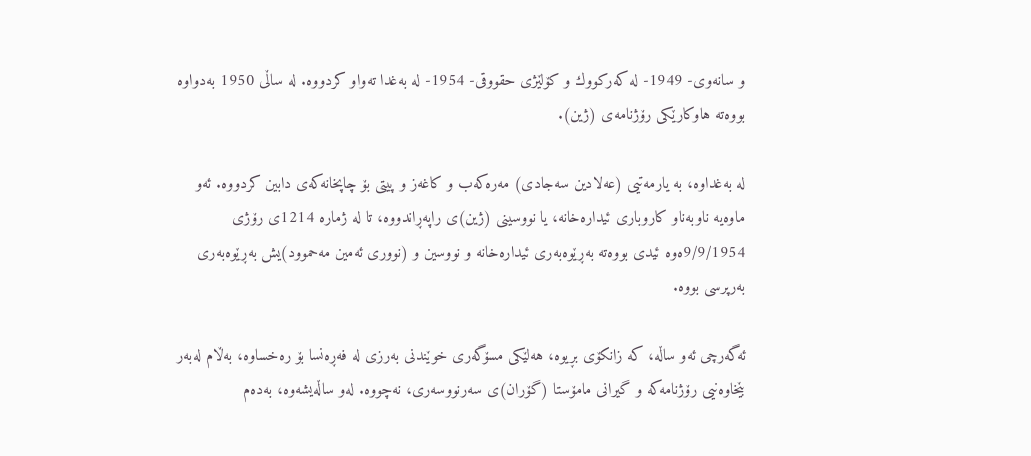و سانه‌وی- 1949- له‌ كه‌ركووك و كۆلێژی حقووقی- 1954- له‌ به‌غدا ته‌واو كردووه‌. له‌ ساڵى 1950 به‌دواوه‌ بووه‌ته‌ هاوكارێكی رۆژنامه‌ی (ژین).

له‌ به‌غداوه‌، به‌ یارمه‌تیی (عه‌لادین سه‌جادی) مه‌ره‌كه‌ب و كاغه‌ز و پیتی بۆ چاپخانه‌كه‌ی دابین كردووه‌. ئه‌و ماوه‌یه‌ ناوبه‌ناو كاروباری ئیداره‌خانه‌، یا نووسینی (ژین)ی راپه‌ڕاندووه‌، تا له‌ ژماره‌ 1214ی رۆژی 9/9/1954ه‌وه‌ ئیدی بووه‌ته‌ به‌ڕێوه‌به‌ری ئیداره‌خانه‌ و نووسین و (نووری ئه‌مین مه‌حموود)یش به‌ڕێوه‌به‌ری به‌رپرسی بووه‌.

ئه‌گه‌رچی ئه‌و ساڵه‌، كه‌ زانكۆی بڕیوه‌، هه‌لێكی مسۆگه‌ری خوێندنی به‌رزی له‌ فه‌ڕه‌نسا‌ بۆ ره‌خساوه‌، به‌ڵام له‌به‌ر بێخاوه‌نیی رۆژنامه‌كه‌ و گیرانی مامۆستا (گۆران)ی سه‌رنووسه‌ری، نه‌چووه‌. له‌و ساڵه‌یشه‌وه‌، به‌ده‌م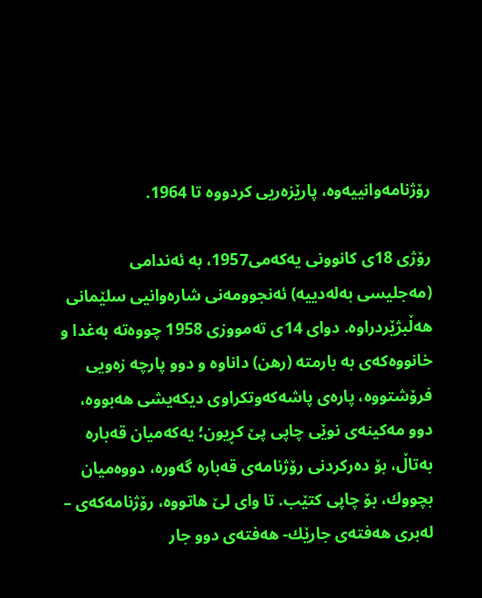رۆژنامه‌وانییه‌وه‌، پارێزه‌ریی كردووه‌ تا 1964.

رۆژی 18ی كانوونی یه‌كه‌می1957، به‌ ئه‌ندامی (مه‌جلیسی به‌له‌دییه‌) ئەنجوومەنی شارەوانیی سلێمانی هه‌ڵبژێردراوه‌. دوای 14ی ته‌مووزی 1958 چووه‌ته‌ به‌غدا و خانووه‌كه‌ی به‌ بارمته‌ (رهن) داناوه‌ و دوو پارچه‌ زه‌ویی فرۆشتووه‌، پاره‌ی پاشه‌كه‌وتكراوی دیكه‌یشی هه‌بووه‌، دوو مه‌كینه‌ی نوێی چاپی پێ كڕیون؛ یه‌كه‌میان قه‌باره‌ به‌تاڵ، بۆ ده‌ركردنی رۆژنامه‌ی قه‌باره‌ گه‌وره‌، دووه‌میان بچووك، بۆ چاپی كتێب. تا وای لێ هاتووه‌، رۆژنامه‌كه‌ی – له‌بری هه‌فته‌ی جارێك- هه‌فته‌ی دوو جار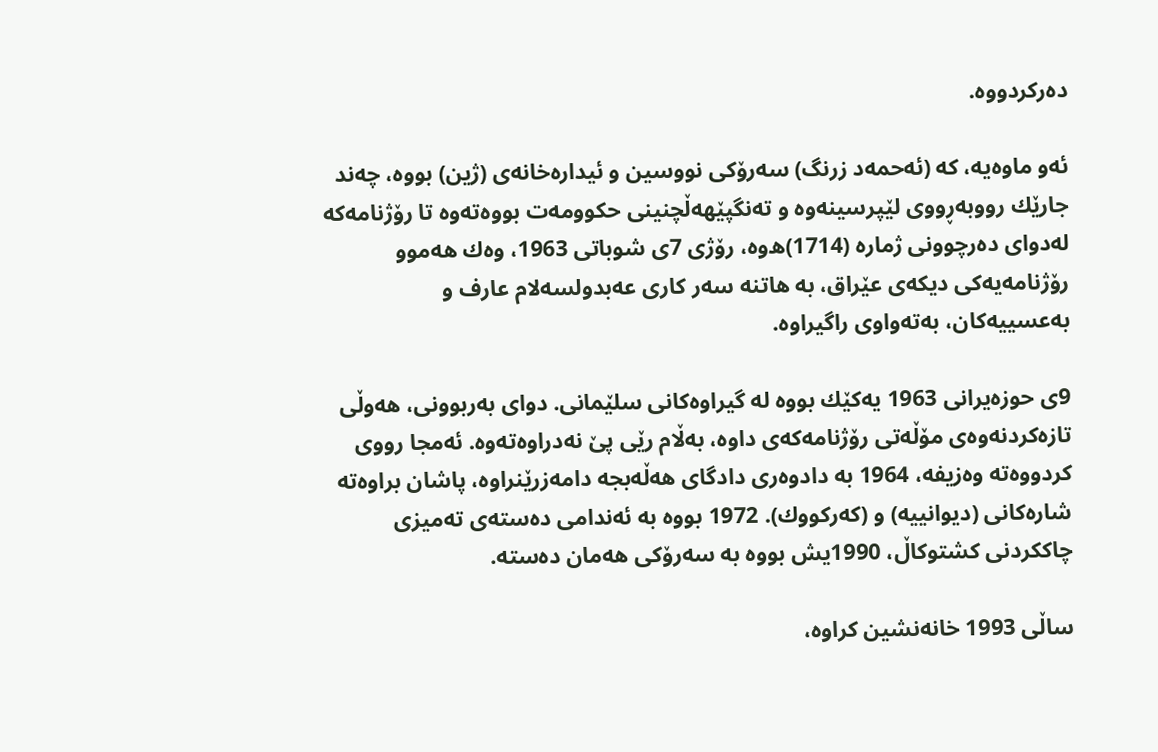ده‌ركردووه‌.

ئه‌و ماوه‌یه‌، كه‌ (ئه‌حمه‌د زرنگ) سه‌رۆكی نووسین و ئیداره‌خانه‌ی (ژین) بووه‌، چه‌ند جارێك رووبه‌ڕووی لێپرسینه‌وه‌ و ته‌نگپێهه‌ڵچنینی حكوومه‌ت بووه‌ته‌وه‌ تا رۆژنامه‌كه‌ له‌دوای ده‌رچوونی ژماره‌ (1714)ه‌وه‌، رۆژی 7ی شوباتی 1963، وه‌ك هه‌موو رۆژنامه‌یه‌كی دیكه‌ی عێراق، به‌ هاتنه‌ سه‌ر كاری عه‌بدولسه‌لام عارف و به‌عسییه‌كان، به‌ته‌واوی راگیراوه‌.

9ی حوزه‌یرانی 1963 یه‌كێك بووه‌ له‌ گیراوه‌كانی سلێمانی. دوای به‌ربوونی، هه‌وڵی تازه‌كردنه‌وه‌ی مۆڵه‌تی رۆژنامه‌كه‌ی داوه‌، به‌ڵام رێی پێ نه‌دراوه‌ته‌وه‌. ئه‌مجا رووی كردووه‌ته‌ وه‌زیفه‌، 1964 به‌ دادوه‌ری دادگای هه‌ڵه‌بجه‌ دامه‌زرێنراوه‌، پاشان براوه‌ته‌ شاره‌كانی (دیوانییه‌) و (كه‌ركووك). 1972 بووه‌ به‌ ئه‌ندامی ده‌سته‌ی ته‌میزی چاككردنی كشتوكاڵ، 1990یش بووه‌ به‌ سه‌رۆكی هه‌مان ده‌سته‌.

ساڵی 1993 خانه‌نشین كراوه‌،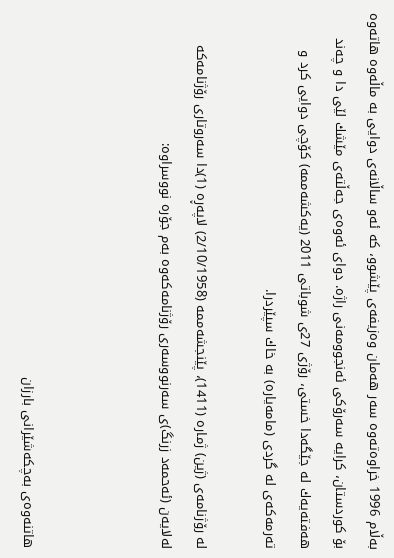به‌ڵام 1996 خراوه‌ته‌وه‌ سه‌ر هه‌مان وه‌زیفه‌ی پێشوو، كه‌ ئه‌و ساڵانه‌ی دوایی به‌ ماڵه‌وه‌ هاته‌وه‌ بۆ كوردستان، كرایه‌ سه‌رۆكی ئه‌نجوومه‌نی راژه‌. دوای ئه‌وه‌ی جه‌ڵته‌ی مێشك لێی دا و چه‌ند هه‌فته‌یه‌ك لە جێگەدا خستی، رۆژی 27ی شوباتی 2011 (یه‌كشه‌ممه‌) كۆچی دوایی كرد و ته‌رمه‌كه‌ی له‌ گردی (مامه‌یاره‌) به ‌خاك سپێردرا.

له‌ رۆژنامه‌ى (ژین) ژماره‌ (1411)، پێنجشه‌ممه‌ (2/10/1958) لاپه‌ڕه‌ (1)دا سه‌روتارى رۆژنامه‌كه‌ له‌لایه‌ن (ئه‌حمه‌د زرنگ)ى سه‌رنووسه‌رى رۆژنامه‌كه‌وه‌ به‌م جۆره‌ نووسراوه‌:



هاتنه‌وه‌ى به‌چكه‌شێرانى بارزان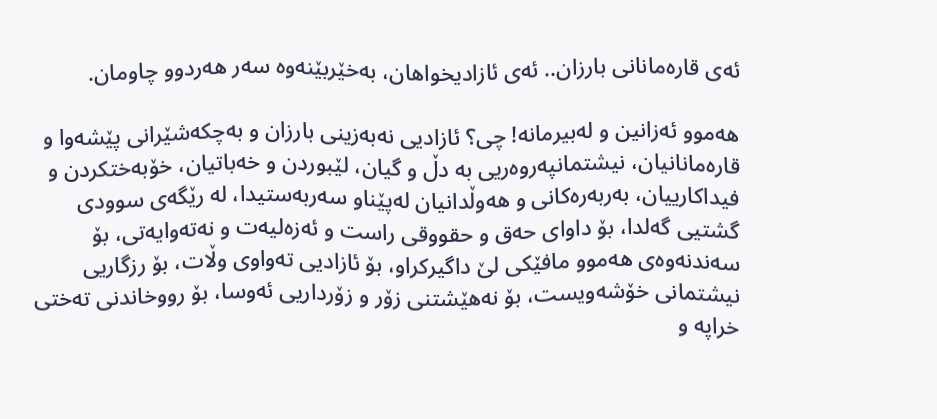ئه‌ى قاره‌مانانى بارزان.. ئه‌ى ئازادیخواهان، به‌خێربێنه‌وه‌ سه‌ر هه‌ردوو چاومان.

هه‌موو ئه‌زانین و له‌بیرمانه‌! چى؟ ئازادیى نه‌به‌زینى بارزان و به‌چكه‌شێرانى پێشه‌وا و قاره‌مانانیان، نیشتمانپه‌روه‌ریى به‌ دڵ و گیان، لێبوردن و خه‌باتیان، خۆبه‌ختكردن و فیداكارییان، به‌ربه‌ره‌كانى و هه‌وڵدانیان له‌پێناو سه‌ربه‌ستیدا، له‌ رێگه‌ى سوودى گشتیى گه‌لدا، بۆ داواى حه‌ق و حقووقى راست و ئه‌زه‌لیه‌ت و نه‌ته‌وایه‌تى، بۆ سه‌ندنه‌وه‌ى هه‌موو مافێكى لێ داگیركراو، بۆ ئازادیى ته‌واوى وڵات، بۆ رزگاریى نیشتمانى خۆشه‌ویست، بۆ نه‌هێشتنى زۆر و زۆرداریى ئه‌وسا، بۆ رووخاندنى ته‌ختى خراپه‌ و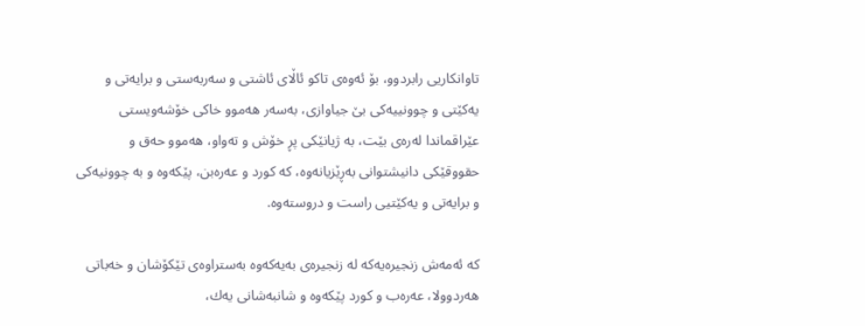تاوانكاریى رابردوو، بۆ ئه‌وه‌ى تاكو ئاڵاى ئاشتى و سه‌ربه‌ستى و برایه‌تى و یه‌كێتی و چوونییه‌كى بێ جیاوازى، به‌سه‌ر هه‌موو خاكى خۆشه‌ویستى عێراقماندا له‌ره‌ى بێت، به‌ ژیانێكى پڕ خۆش و ته‌واو، هه‌موو حه‌ق و حقووقێكى دانیشتوانى به‌ڕێزیانه‌وه‌، كه‌ كورد و عه‌ره‌بن، پێكه‌وه‌ و به‌ چوونیه‌كى و برایه‌تى و یه‌كێتیى راست و دروسته‌وه‌.

كه‌ ئه‌مه‌ش زنجیره‌یه‌كه‌ له‌ زنجیره‌ى به‌یه‌كه‌وه‌ به‌ستراوه‌ى تێكۆشان و خه‌باتى هه‌ردوولا، عه‌ره‌ب و كورد پێكه‌وه‌ و شانبه‌شانى یه‌ك،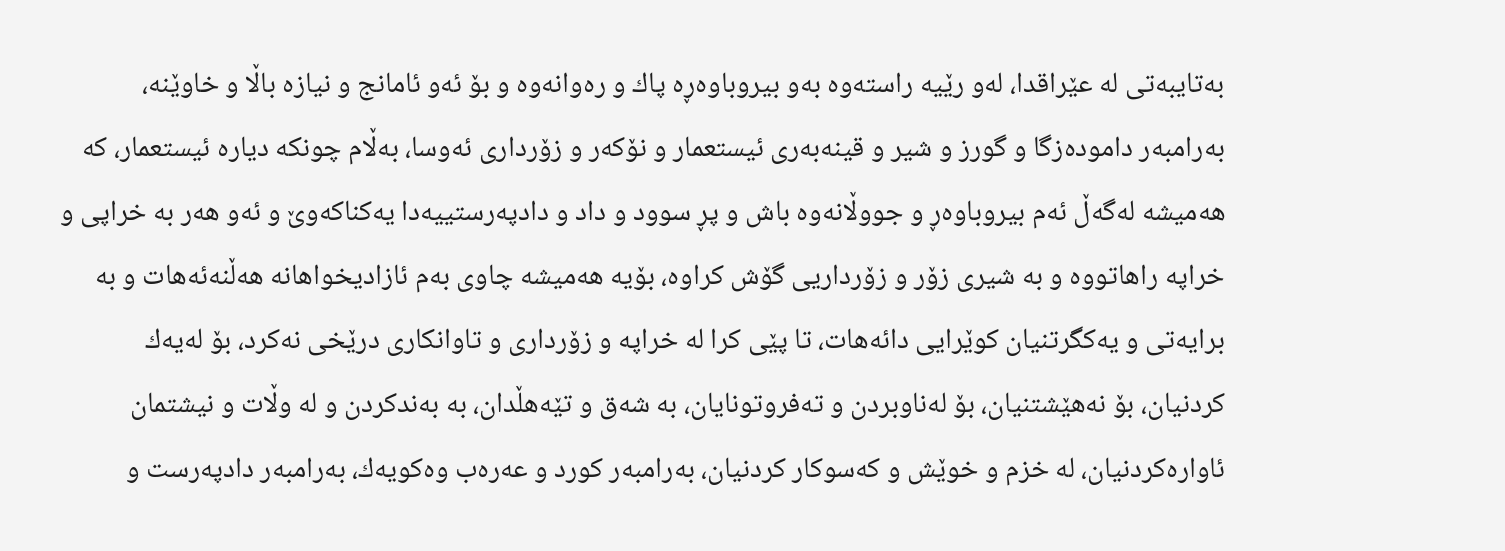به‌تایبه‌تى له‌ عێراقدا، له‌و رێیه‌ راسته‌وه‌ به‌و بیروباوه‌ڕه‌ پاك و ره‌وانه‌وه‌ و بۆ ئه‌و ئامانج و نیازه‌ باڵا و خاوێنه‌، به‌رامبه‌ر داموده‌زگا و گورز و شیر و قینه‌به‌رى ئیستعمار و نۆكه‌ر و زۆردارى ئه‌وسا، به‌ڵام چونكه‌ دیاره‌ ئیستعمار، كه‌ هه‌میشه‌ له‌گه‌ڵ ئه‌م بیروباوه‌ڕ و جووڵانه‌وه‌ باش و پڕ سوود و داد و دادپه‌رستییه‌دا یه‌كناكه‌وێ و ئه‌و هه‌ر به‌ خراپى و خراپه‌ راهاتووه‌ و به‌ شیرى زۆر و زۆرداریى گۆش كراوه‌، بۆیه‌ هه‌میشه‌ چاوى به‌م ئازادیخواهانه‌ هه‌ڵنه‌ئه‌هات و به‌ برایه‌تى و یه‌كگرتنیان كوێرایى دائه‌هات، تا پێى كرا له‌ خراپه‌ و زۆردارى و تاوانكارى درێخى نه‌كرد، بۆ له‌یه‌ك كردنیان، بۆ نه‌هێشتنیان، بۆ له‌ناوبردن و ته‌فروتونایان، به‌ شه‌ق و تێه‌هڵدان، به‌ به‌ندكردن و له‌ وڵات و نیشتمان ئاواره‌كردنیان، له‌ خزم و خوێش و كه‌سوكار كردنیان، به‌رامبه‌ر كورد و عه‌ره‌ب وه‌كویه‌ك، به‌رامبه‌ر دادپه‌رست و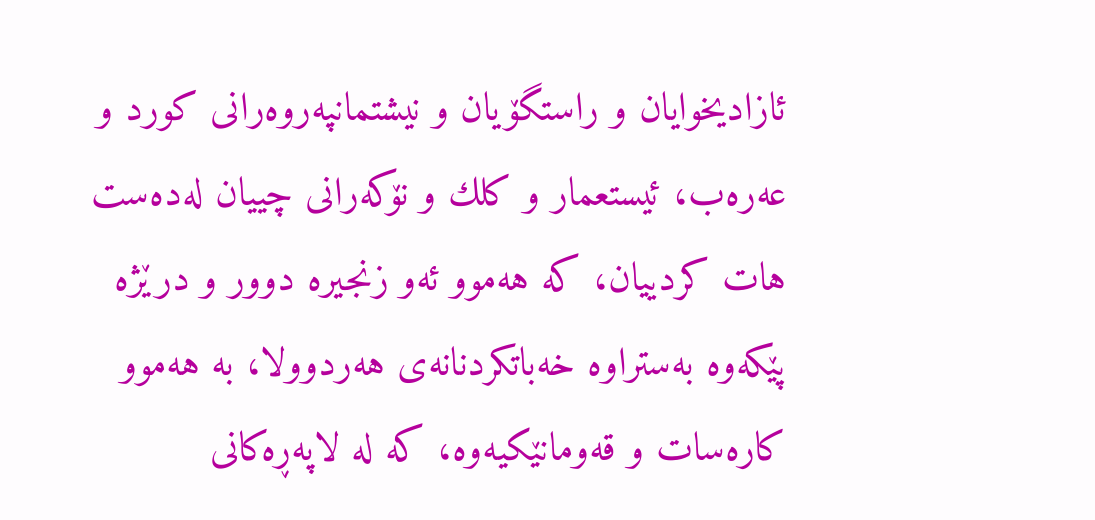ئازادیخوایان و راستگۆیان و نیشتمانپه‌روه‌رانى كورد و عه‌ره‌ب، ئیستعمار و كلك و نۆكه‌رانى چییان له‌ده‌ست هات كردییان، كه‌ هه‌موو ئه‌و زنجیره‌ دوور و درێژه‌ پێكه‌وه‌ به‌ستراوه‌ خه‌باتكردنانه‌ى هه‌ردوولا، به‌ هه‌موو كاره‌سات و قه‌ومانێكیه‌وه‌، كه‌ له‌ لاپه‌ڕه‌كانى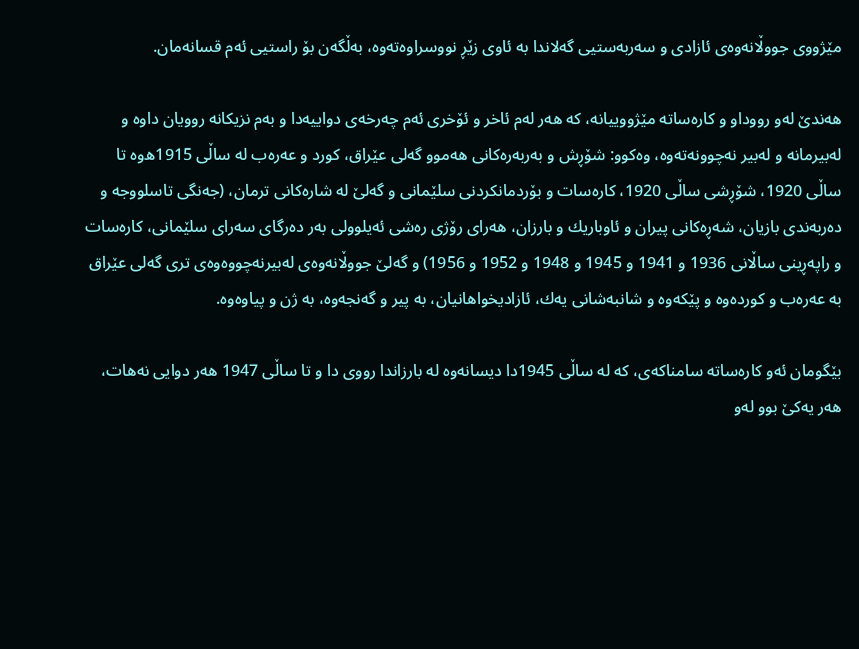مێژووى جووڵانه‌وه‌ى ئازادى و سه‌ربه‌ستیى گه‌لاندا به‌ ئاوى زێڕ نووسراوه‌ته‌وه‌، به‌ڵگه‌ن بۆ راستیى ئه‌م قسانه‌مان.

هه‌ندێ له‌و رووداو و كاره‌ساته‌ مێژووییانه‌، كه‌ هه‌ر له‌م ئاخر و ئۆخرى ئه‌م چه‌رخه‌ى دواییه‌دا و به‌م نزیكانه‌ روویان داوه‌ و له‌بیرمانه‌ و له‌بیر نه‌چوونه‌ته‌وه‌، وه‌كوو: شۆڕش و به‌ربه‌ره‌كانى هه‌موو گه‌لى عێراق، كورد و عه‌رەب له‌ ساڵى 1915ه‌وه‌ تا ساڵى 1920، شۆڕشى ساڵى 1920، كاره‌سات و بۆردمانکردنى سلێمانى و گه‌لێ له‌ شاره‌كانى ترمان، (جه‌نگى تاسلووجه‌ و ده‌ربه‌ندى بازیان، شه‌ڕه‌كانى پیران و ئاوباریك و بارزان، هه‌راى رۆژى ره‌شى ئه‌یلوولى به‌ر ده‌رگاى سه‌راى سلێمانى، كاره‌سات و راپه‌ڕینى ساڵانى 1936 و 1941 و 1945 و 1948 و 1952 و 1956) و گه‌لێ جووڵانه‌وه‌ى له‌بیرنه‌چووه‌وه‌ى ترى گه‌لى عێراق به‌ عه‌ره‌ب و كورده‌وه‌ و پێكه‌وه‌ و شانبه‌شانى یه‌ك، ئازادیخواهانیان، به‌ پیر و گه‌نجه‌وه‌، به‌ ژن و پیاوه‌وه‌.

بێگومان ئه‌و كاره‌ساته‌ سامناكه‌ى، كه‌ له‌ ساڵى 1945دا دیسانه‌وه‌ له‌ بارزاندا رووی دا و تا ساڵى 1947 هه‌ر دوایى نه‌هات، هه‌ر یه‌كێ بوو له‌و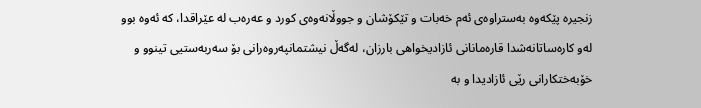زنجیره‌ پێكه‌وه‌ به‌ستراوه‌ى ئه‌م خه‌بات و تێكۆشان و جووڵانه‌وه‌ى كورد و عه‌ره‌ب له‌ عێراقدا، كه‌ ئه‌وه‌ بوو له‌و كاره‌ساتانه‌شدا قاره‌مانانى ئازادیخواهى بارزان، له‌گه‌ڵ نیشتمانپه‌روه‌رانى بۆ سه‌ربه‌ستیى تینوو و خۆبه‌ختكارانى رێى ئازادیدا و به‌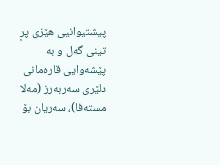پیشتیوانیى هێزى پڕ تینى گه‌ل و به‌ پێشه‌وایى قاره‌مانى دلێرى سه‌ربه‌رز (مه‌لا مسته‌فا)، سه‌ریان بۆ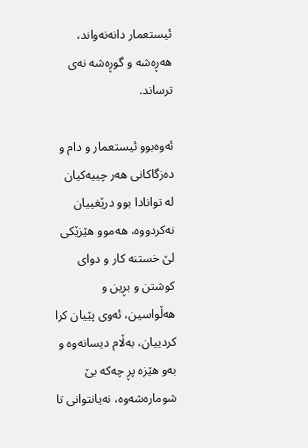ئیستعمار دانه‌نه‌واند، هه‌ڕه‌شه‌ و گوڕه‌شه‌ نه‌ى ترساند.

ئه‌وه‌بوو ئیستعمار و دام و ده‌زگاكانى هه‌ر چییه‌كیان له ‌توانادا بوو درێغییان نه‌كردووه‌، هه‌موو هێزێكى لێ خستنه‌ كار و دواى كوشتن و بڕین و هه‌ڵواسین، ئه‌وى پێیان كرا كردییان، به‌ڵام دیسانه‌وه‌ و به‌و هێزه‌ پڕ چه‌كه‌ بێ شوماره‌شه‌وه‌، نه‌یانتوانى تا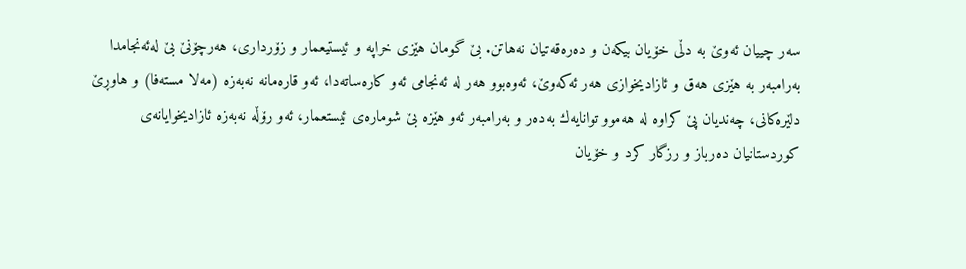سه‌ر چییان ئه‌وێ به‌ دڵى خۆیان بیكه‌ن و ده‌ره‌قه‌تیان نه‌هاتن. بێ گومان هێزى خراپه‌ و ئیستیعمار و زۆردارى، هه‌رچۆنێ بێ له‌ئه‌نجامدا به‌رامبه‌ر به‌ هێزى هه‌ق و ئازادیخوازى هه‌ر ئه‌كه‌وێ، ئه‌وه‌بوو هه‌ر له‌ ئه‌نجامى ئه‌و كاره‌ساته‌دا، ئه‌و قاره‌مانه‌ نه‌به‌زه‌ (مه‌لا مسته‌فا) و هاوڕێ دلێره‌كانى، چه‌ندیان پێ كراوه‌ له‌ هه‌موو توانایه‌ك به‌ده‌ر و به‌رامبه‌ر ئه‌و هێزه‌ بێ شوماره‌ى ئیستعمار، ئه‌و رۆڵه‌ نه‌به‌زه‌ ئازادیخوایانه‌ى كوردستانیان ده‌رباز و رزگار كرد و خۆیان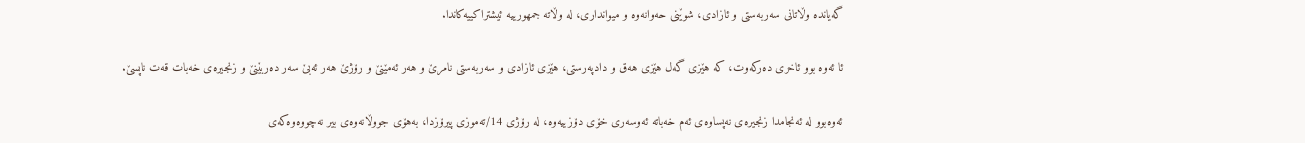گه‌یانده‌ وڵاتانى سه‌ربه‌ستى و ئازادى، شوێنى حه‌وانه‌وه‌ و میواندارى، له‌ وڵاته‌ جمهورییه‌ ئیشتراكییه‌كاندا.

ئا ئه‌وه‌ بوو ئاخرى ده‌ركه‌وت، كه‌ هێزى گه‌ل هێزى هه‌ق و دادپه‌رستى، هێزى ئازادى و سه‌ربه‌ستى نامرێ و هه‌ر ئه‌مێنێ و رۆژێ هه‌ر ئه‌بێ سه‌ر ده‌ربێنێ و زنجیره‌ى خه‌بات قه‌ت ناپسێ.

ئه‌وه‌بوو له‌ ئه‌نجامدا زنجیره‌ى نه‌پساوه‌ى ئه‌م خه‌باته‌ ئه‌وسه‌رى خۆى دۆزییه‌وه‌، له‌ رۆژى 14/ته‌موزى پیرۆزدا، به‌هۆى جووڵانه‌وه‌ى بیر نه‌چووه‌وه‌كه‌ى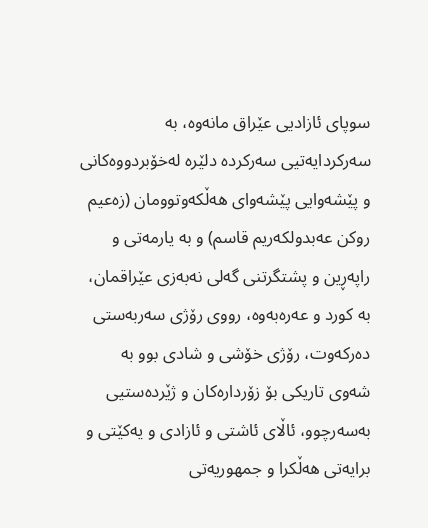سوپاى ئازادیى عێراق مانه‌وه‌، به‌ سه‌ركردایه‌تیی سه‌ركرده‌ دلێره‌ له‌خۆبردووه‌كانى و پێشه‌وایى پێشه‌واى هه‌ڵكه‌وتوومان (زه‌عیم روكن عه‌بدولكه‌ریم قاسم) و به‌ یارمه‌تى و راپه‌ڕین و پشتگرتنى گه‌لى نه‌به‌زى عێراقمان، به‌ كورد و عه‌ره‌به‌وه‌، رووى رۆژى سه‌ربه‌ستى ده‌ركه‌وت، رۆژى خۆشى و شادی بوو به‌ شه‌وى تاریكى بۆ زۆرداره‌كان و ژێرده‌ستیى به‌سه‌رچوو، ئاڵاى ئاشتى و ئازادى و یه‌كێتی و برایه‌تى هه‌ڵكرا و جمهوریه‌تى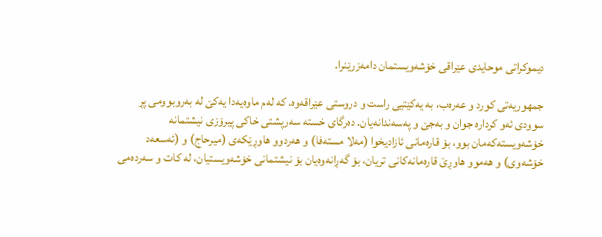دیموكراتى موحایدى عێراقى خۆشه‌ویستمان دامه‌زرێنرا.

جمهوریه‌تى كورد و عه‌ره‌ب، به‌ یه‌كێتیى راست و دروستى عێراقه‌وه‌. كه‌ له‌م ماوه‌یه‌دا یه‌كێ له‌ به‌روبوومى پڕ سوودى ئه‌و كرداره‌ جوان و به‌جێ و په‌سه‌ندانه‌یان. ده‌رگاى خسته‌ سه‌رپشتى خاكى پیرۆزى نیشتمانه‌ خۆشه‌ویسته‌كه‌مان بوو، بۆ قاره‌مانى ئازادیخوا (مه‌لا مسته‌فا) و هه‌ردوو هاوڕێكه‌ى (میرحاج) و (ئه‌سعه‌د خۆشه‌وى) و هه‌موو هاوڕێ قاره‌مانه‌كانى تریان، بۆ گه‌ڕانه‌وه‌یان بۆ نیشتمانى خۆشه‌ویستیان، له‌ كات و سه‌رده‌مى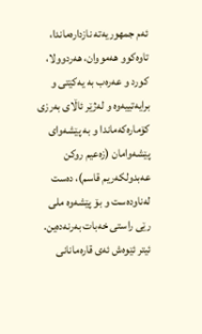ئه‌م جمهوریه‌ته‌ نازداره‌ماندا، تاوه‌كوو هه‌مووان، هه‌ردوولا، كورد و عه‌ره‌ب به‌ یه‌كێتی و برایه‌تییه‌وه‌ و له‌ژێر ئاڵاى به‌رزى کۆمارەكه‌ماندا و به‌ پێشه‌واى پێشه‌وامان (زه‌عیم روكن عه‌بدولكه‌ریم قاسم)، ده‌ست له‌ناوده‌ست و بۆ پێشه‌وه‌ ملى رێى راستى خه‌بات به‌رنه‌ده‌ین. ئیتر ئێوه‌ش ئه‌ى قاره‌مانانى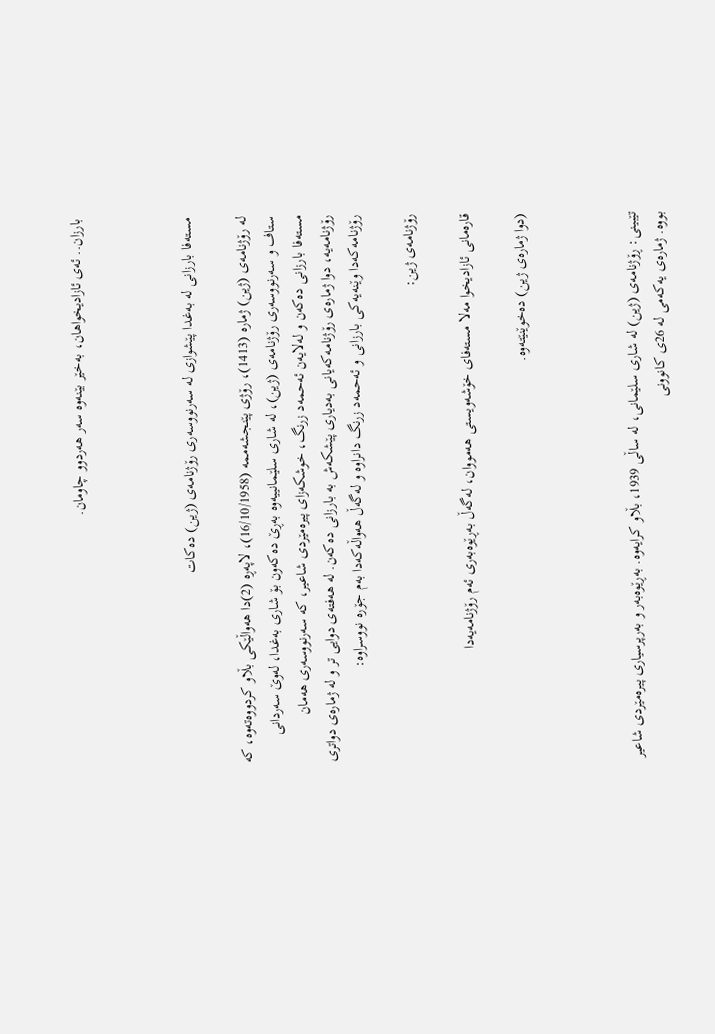بارزان.. ئه‌ى ئازادیخواهان، به‌خێر بێنه‌وه‌ سه‌ر هه‌ردوو چاومان.



مسته‌فا بارزانى له‌ به‌غدا پێشوازى له‌ سه‌رنووسه‌رى رۆژنامه‌ى (ژین) ده‌كات

له‌ رۆژنامه‌ى (ژین) ژماره‌ (1413)، رۆژى پێنجشه‌ممه‌ (16/10/1958)، لاپه‌ڕه‌ (2)دا هه‌واڵێكى بڵاو كردووه‌ته‌وه‌، كه‌ ستاف و سه‌رنووسه‌رى رۆژنامه‌ى (ژین)، له‌ شارى سلێمانییه‌وه‌ به‌ڕێ ده‌كه‌ون بۆ شارى به‌غدا، له‌وێ سه‌ردانى مسته‌فا بارزانى ده‌كه‌ن و له‌لایه‌ن ئه‌حمه‌د زرنگ، خوشكه‌زاى پیره‌مێردى شاعیر، كه‌ سه‌رنووسه‌رى هه‌مان رۆژنامه‌یه‌، دوا ژماره‌ى رۆژنامه‌كه‌یانى به‌دیارى پێشكه‌ش به‌ بارزانى ده‌كه‌ن. له‌ هه‌فته‌ى دوایى تر و له‌ ژماره‌ى دواترى رۆژنامه‌كه‌دا وێنه‌یه‌كى بارزانى و ئه‌حمه‌د زرنگ دانراوه‌ و له‌گه‌ڵ هه‌واڵه‌كه‌دا به‌م جۆره‌ نووسراوه‌:

رۆژنامه‌ى ژین:

قاره‌مانى ئازادیخوا مه‌لا مسته‌فاى خۆشه‌ویستى هه‌مووان، له‌گه‌ڵ به‌ڕێوه‌به‌رى ئه‌م رۆژنامه‌یه‌دا

(دوا ژماره‌ى ژین) ده‌خوێنێته‌وه‌.



تێبینى: ڕۆژنامه‌ى (ژین) له‌ شارى سلێمانى، له‌ ساڵى 1939، بڵاو كرایه‌وه‌. به‌ڕێوه‌به‌ر و به‌رپرسیارى پیره‌مێردى شاعیر بووه‌. ژماره‌ى یه‌كه‌مى له‌ 26ى كانوونى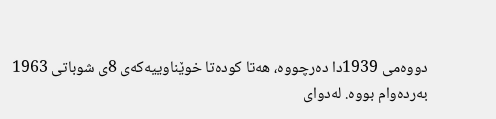دووه‌مى 1939دا ده‌رچووه‌، هه‌تا كوده‌تا خوێناوییه‌كه‌ى 8ى شوباتى 1963 به‌رده‌وام بووه‌. له‌دواى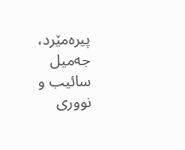پیره‌مێرد، جه‌میل سائیب و نوورى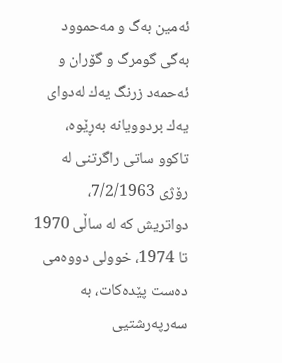ئه‌مین به‌گ و مه‌حموود به‌گى گومرگ و گۆران و ئه‌حمه‌د زرنگ یه‌ك له‌دواى یه‌ك بردوویانه‌ به‌ڕێوه‌، تاكوو ساتى راگرتنى له‌ رۆژى 7/2/1963، دواتریش كه‌ له‌ ساڵى 1970 تا 1974، خوولى دووه‌مى ده‌ست پێده‌كات، به‌ سه‌رپه‌رشتیى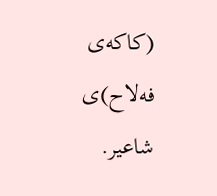(كاكه‌ى فه‌لاح)ى شاعیر.